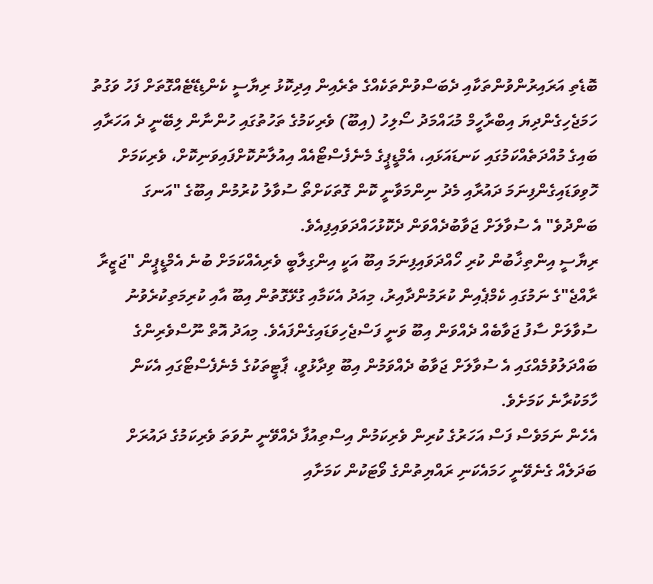ބޮޑެތި އަރައިރުންވުންތަކާއި ދެބަސްވުންތަކެއްގެ ތެރެއިން އިދިކޮޅު ރިޔާސީ ކެންޑިޑޭޓެއްގޮތަށް ފަހު ވަގުތު ހަމަޖެހިގެންދިޔަ އިބްރާހީމް މުޙައްމަދު ސޯލިހު (އިބޫ) ވެރިކަމުގެ ތަހުތުގައި ހުންނާން ލިބޭނީ ދެ އަހަރާއި ބައިގެ މުއްދަތެއްކަމުގައި ކަނޑައަޅައި، އެމްޑީޕީގެ މެނެފެސްޓޯއެއް އިއުލާނުކޮށްފައިވަނިކޮށް، ވެރިކަމަށް ހޮވިވަޑައިގެންފިނަމަ ދައުރާއި މެދު ނިންމަވާނީ ކޮން ގޮތަކަށްތޯ ސުވާލު ކުރުމުން އިބޫގެ "އަނގަ ބަންދުވެ" އެ ސުވާލަށް ޖަވާބުދެއްވަން ދެކޮޅުހައްދަވައިފިއެވެ.
ރިޔާސީ އިންތިޚާބުން ކުރި ހޯއްދަވައިފިނަމަ އިބޫ އަކީ އިންގިލާބީ ވެރިއެއްކަމަށް ބުނެ އެމްޑީޕީން "ޖަޒީރާ ރާއްޖެ"ގެ ނަމުގައި ކެމްޕެއިން ކުރަމުންދާއިރު، މިއަދު އެކަމާއި ގުޅޭގޮތުން އިބޫ އާއި ކުރިމަތިކުރެވުނު ސުވާލަށް ސާފު ޖަވާބެއް ދެއްވަން އިބޫ ވަނީ ފަސްޖެހިވަޑައިގެންފައެވެ. މިއަދު އޮތް ނޫސްވެރިންގެ ބައްދަލުވުމެއްގައި އެ ސުވާލަށް ޖަވާބު ދެއްވަމުން އިބޫ ވިދާޅުވީ، ޕާޓީތަކުގެ މެނެފެސްޓޯގައި އެކަން ހާމަކުރާނެ ކަމަށެވެ.
އެހެން ނަމަވެސް ފަސް އަހަރުގެ ކުރިން ވެރިކަމުން އިސްތިއުފާ ދެއްވޭނީ ނުވަތަ ވެރިކަމުގެ ދައުރަށް ބަދަލެއް ގެނެވޭނީ ހަމައެކަނި ރައްޔިތުންގެ ވޯޓަކުން ކަމަށާއި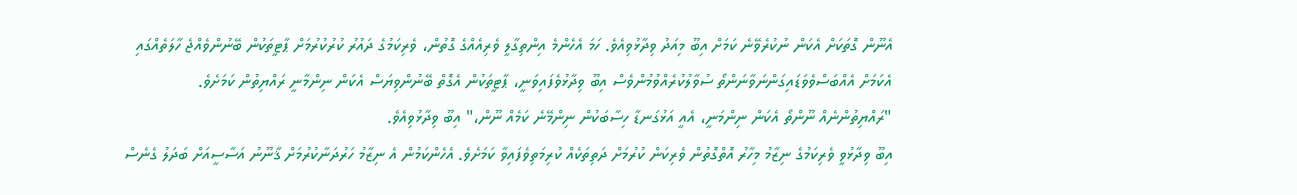އެނޫން ގޮތަކަށް އެކަން ނުކުރެވޭނެ ކަމަށް އިބޫ މިއަދު ވިދާޅުވިއެވެ. ހަމަ އެހެންމެ އިންތިގާލީ ވެރިއެއްގެ ގޮތުން، ވެރިކަމުގެ ދައުރު ކުރުކުރުމަށް ޕާޓީތަކުން ބޭނުންވެއްޖެ ހާލަތެއްގައި އެކަމަށް އެއްބަސްވެވަޑައިގަންނަވާނަންތޯ ސުވާލުކުރެއްވުމުންވެސް އިބޫ ވިދާޅުވެފައިވަނީ، ޕާޓީތަކުން އެގޮތް ބޭނުންވިޔަސް އެކަން ނިންމާނީ ރައްޔިތުން ކަމަށެވެ.
"ރައްޔިތުންނެއް ނޫންތޯ އެކަން ނިންމަނީ، އެއީ އަޅުގަނޑާ ހިސާބަކުން ނިންމޭނެ ކަމެއް ނޫން،" އިބޫ ވިދާޅުވިއެވެ.
އިބޫ ވިދާޅުވީ ވެރިކަމުގެ ނިޒާމު މިހާރު އޮތްގޮތުން ވެރިކަން ކުރުމަށް ދަތިތަކެއް ކުރިމަތިވެފައިވާ ކަމަށެވެ. އެހެންކަމުން އެ ނިޒާމު ހަރުދަނާކުރުމަށް ޤާނޫނު އަސާސީއަށް ބަދަލު ގެނެސް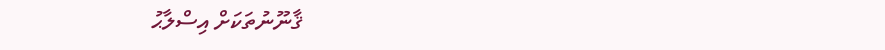ޤާނޫނުތަކަށް އިސްލާޙު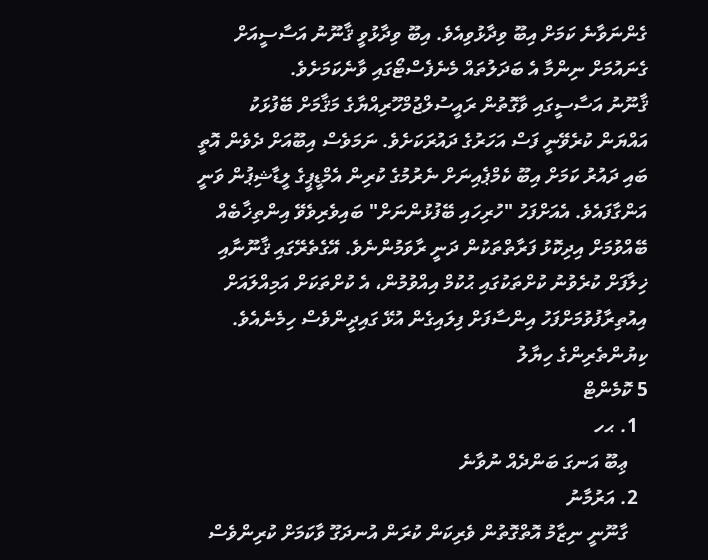ގެންނަވާނެ ކަމަށް އިބޫ ވިދާޅުވިއެވެ. އިބޫ ވިދާޅުވީ ޤާނޫނު އަސާސީއަށް ގެނައުމަށް ނިންމާ އެ ބަދަލުތައް މެނެފެސްޓޯގައި ވާނެކަމަށެވެ.
ޤާނޫނު އަސާސީގައި ވާގޮތުން ރައީސުލްޖުމްހޫރިއްޔާގެ މަޤާމަށް ބޭފުޅަކު އައްޔަން ކުރެވޭނީ ފަސް އަހަރުގެ ދައުރަކަށެވެ. ނަމަވެސް އިބޫއަށް ދެވެން އޮތީ ބައި ދައުރު ކަމަށް އިބޫ ކެމްޕެއިނަށް ނެރުމުގެ ކުރިން އެމްޑީޕީގެ ލީޑާޝިޕުން ވަނީ އަންގާފައެވެ. އެއަށްފަހު "ހުރިހައި ބޭފުޅުންނަށް" ބައިވެރިވެވޭ އިންތިޚާބެއް ބޭއްވުމަށް އިދިކޮޅު ފަރާތްތަކުން ދަނީ ރާވަމުންނެވެ. އޭގެތެރޭގައި ޤާނޫނާއި ޚިލާފަށް ކުރެވުނު ކުށްތަކުގައި ޙުކުމް އިއްވުމުން، އެ ކުށްތަކަށް އަމިއްލައަށް އިއުތިރާފުވުމަށްފަހު އިންސާފަށް ފިލައިގެން އުޅޭ ގައިދީންވެސް ހިމެނެއެވެ.
ކިޔުންތެރިންގެ ހިޔާލު
5 ކޮމެންޓް
  1. ޙހ
    ޢިބޫ އަނގަ ބަންދެއް ނުވާނެ
  2. އަރުމާނު
    ގާނޫނީ ނިޒާމު އޮތްގޮތުން ވެރިކަން ކުރަން އުނދަގޫ ވާކަމަށް ކުރިންވެސް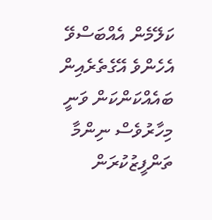ކަލޭމެން އެއްބަސްވޭ އެހެންވެ އޭގެތެރެއިން ބައެއްކަންކަން ވަނީ މިހާރުވެސް ނިންމާ ތަންފީޒުކުރަން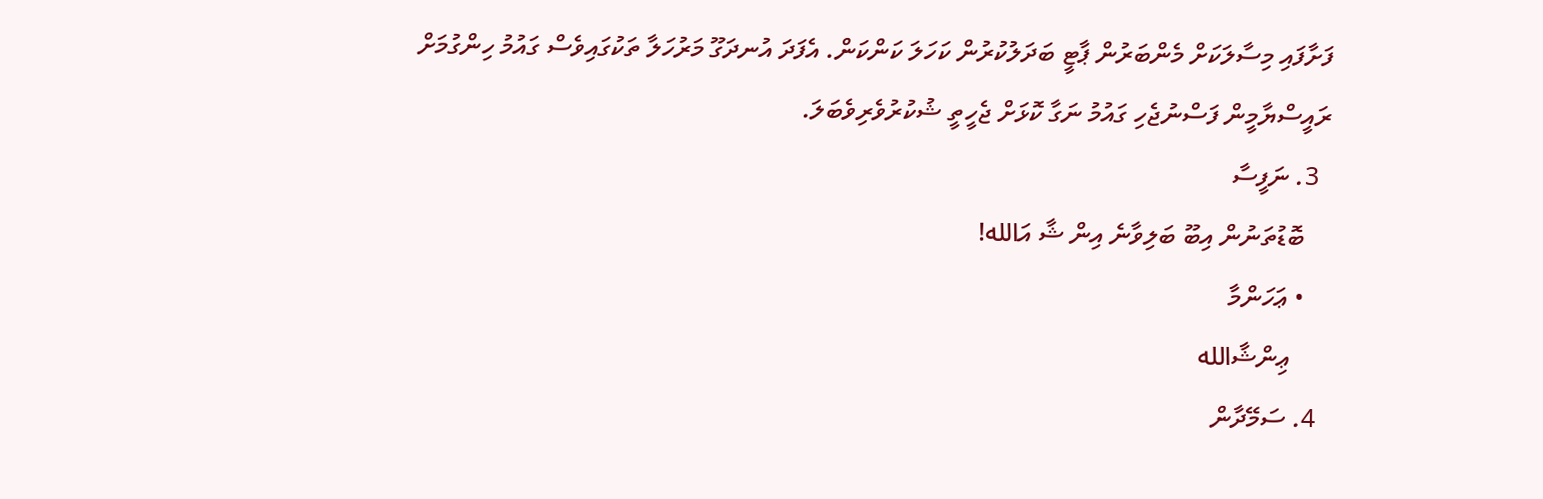ފަށާފައި މިސާލަކަށް މެންބަރުން ޕާޓީ ބަދަލުކުރުން ކަހަލަ ކަންކަން. އެފަދަ އުނދަގޫ މަރުހަލާ ތަކުގައިވެސް ގައުމު ހިންގުމަށް ރައީސްޔާމީން ފަސްނުޖެހި ގައުމު ނަގާ ކޮޅަށް ޖެހީތީ ޝުކުރުވެރިވެބަލަ.
  3. ނަފީސާ
    ބޮޑުތަނުން އިބޫ ބަލިވާނެ އިން ޝާ އަالله!
    • ޢަހަންމާ
      ޢިންޝާالله
  4. ސަމޭދާން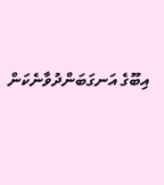އިބޫގެ އަނގަބަންދުވާނެކަން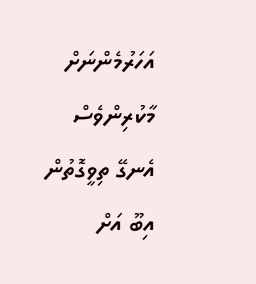އަހަރުމެންނަށް މާކުރިންވެސް އެނގޭ ތިވީގޮތުން އިބޫ އަށް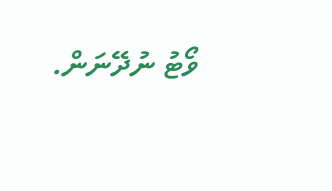ވޯޓު ނުދޭނަން.